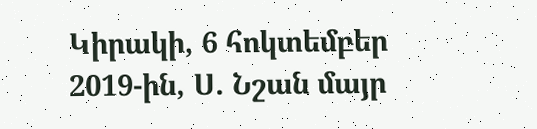Կիրակի, 6 հոկտեմբեր 2019-ին, Ս. Նշան մայր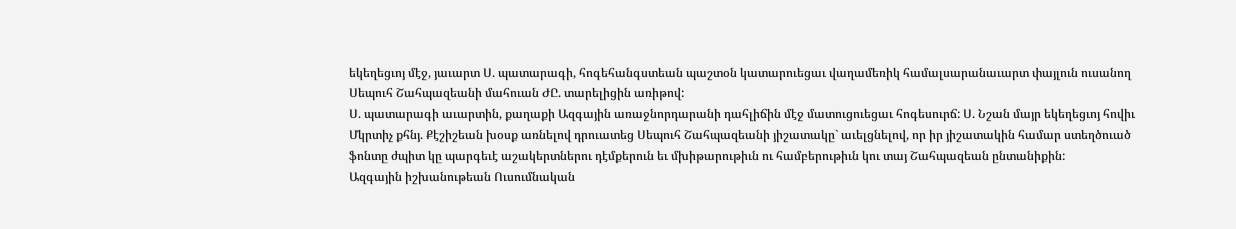եկեղեցւոյ մէջ, յաւարտ Ս. պատարագի, հոգեհանգստեան պաշտօն կատարուեցաւ վաղամեռիկ համալսարանաւարտ փայլուն ուսանող Սեպուհ Շահպազեանի մահուան ԺԸ. տարելիցին առիթով:
Ս. պատարագի աւարտին, քաղաքի Ազգային առաջնորդարանի դահլիճին մէջ մատուցուեցաւ հոգեսուրճ: Ս. Նշան մայր եկեղեցւոյ հովիւ Մկրտիչ քհնյ. Քէշիշեան խօսք առնելով դրուատեց Սեպուհ Շահպազեանի յիշատակը` աւելցնելով, որ իր յիշատակին համար ստեղծուած ֆոնտը ժպիտ կը պարգեւէ աշակերտներու դէմքերուն եւ մխիթարութիւն ու համբերութիւն կու տայ Շահպազեան ընտանիքին:
Ազգային իշխանութեան Ուսումնական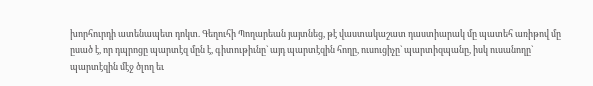խորհուրդի ատենապետ դոկտ. Գեղուհի Պողարեան յայտնեց, թէ վաստակաշատ դաստիարակ մը պատեհ առիթով մը ըսած է, որ դպրոցը պարտէզ մըն է, գիտութիւնը` այդ պարտէզին հողը, ուսուցիչը` պարտիզպանը, իսկ ուսանողը` պարտէզին մէջ ծլող եւ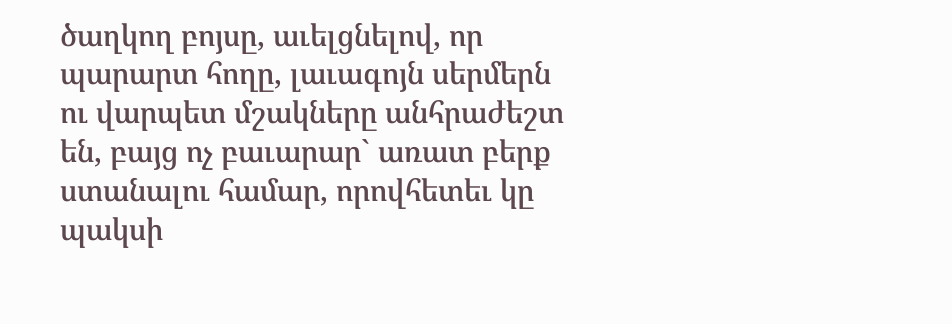ծաղկող բոյսը, աւելցնելով, որ պարարտ հողը, լաւագոյն սերմերն ու վարպետ մշակները անհրաժեշտ են, բայց ոչ բաւարար` առատ բերք ստանալու համար, որովհետեւ կը պակսի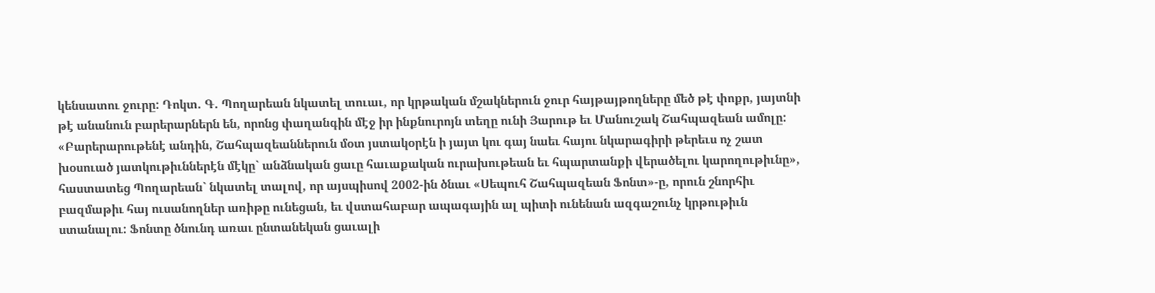կենսատու ջուրը: Դոկտ. Գ. Պողարեան նկատել տուաւ, որ կրթական մշակներուն ջուր հայթայթողները մեծ թէ փոքր, յայտնի թէ անանուն բարերարներն են, որոնց փաղանգին մէջ իր ինքնուրոյն տեղը ունի Յարութ եւ Մանուշակ Շահպազեան ամոլը:
«Բարերարութենէ անդին, Շահպազեաններուն մօտ յստակօրէն ի յայտ կու գայ նաեւ հայու նկարագիրի թերեւս ոչ շատ խօսուած յատկութիւններէն մէկը` անձնական ցաւը հաւաքական ուրախութեան եւ հպարտանքի վերածելու կարողութիւնը», հաստատեց Պողարեան` նկատել տալով, որ այսպիսով 2002-ին ծնաւ «Սեպուհ Շահպազեան Ֆոնտ»-ը, որուն շնորհիւ բազմաթիւ հայ ուսանողներ առիթը ունեցան, եւ վստահաբար ապագային ալ պիտի ունենան ազգաշունչ կրթութիւն ստանալու: Ֆոնտը ծնունդ առաւ ընտանեկան ցաւալի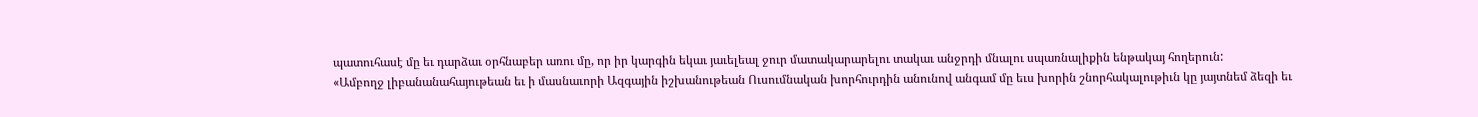պատուհասէ մը եւ դարձաւ օրհնաբեր առու մը, որ իր կարգին եկաւ յաւելեալ ջուր մատակարարելու տակաւ անջրդի մնալու սպառնալիքին ենթակայ հողերուն:
«Ամբողջ լիբանանահայութեան եւ ի մասնաւորի Ազգային իշխանութեան Ուսումնական խորհուրդին անունով անգամ մը եւս խորին շնորհակալութիւն կը յայտնեմ ձեզի եւ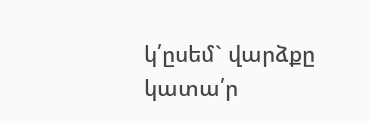կ՛ըսեմ` վարձքը կատա՛ր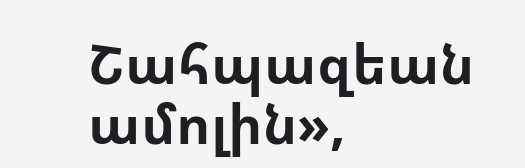Շահպազեան ամոլին»,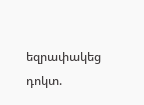եզրափակեց դոկտ.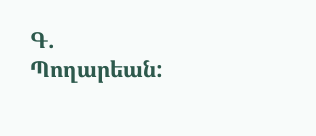Գ. Պողարեան: